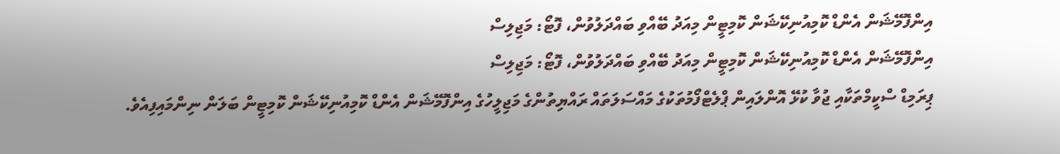އިންފޮމޭޝަން އެންޑް ކޮމިއުނިކޭޝަން ކޮމިޓީން މިއަދު ބޭއްވި ބައްދަލުވުން، ފޮޓޯ: މަޖިލިސް
އިންފޮމޭޝަން އެންޑް ކޮމިއުނިކޭޝަން ކޮމިޓީން މިއަދު ބޭއްވި ބައްދަލުވުން، ފޮޓޯ: މަޖިލިސް
ޕިރަމިޑް ސްކީމްތަކާއި ޖުވާ ކުޅޭ އޮންލައިން ޕްލެޓްފޯމުތަކުގެ މައްސަލަތައް ރައްޔިތުންގެ މަޖިލީހުގެ އިންފޮމޭޝަން އެންޑް ކޮމިއުނިކޭޝަން ކޮމިޓީން ބަލަން ނިންމައިފިއެވެ.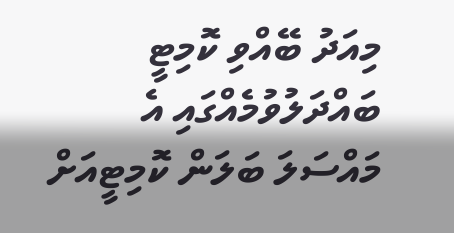މިއަދު ބޭއްވި ކޮމިޓީ ބައްދަލުވުމެއްގައި އެ މައްސަލަ ބަލަން ކޮމިޓީއަށް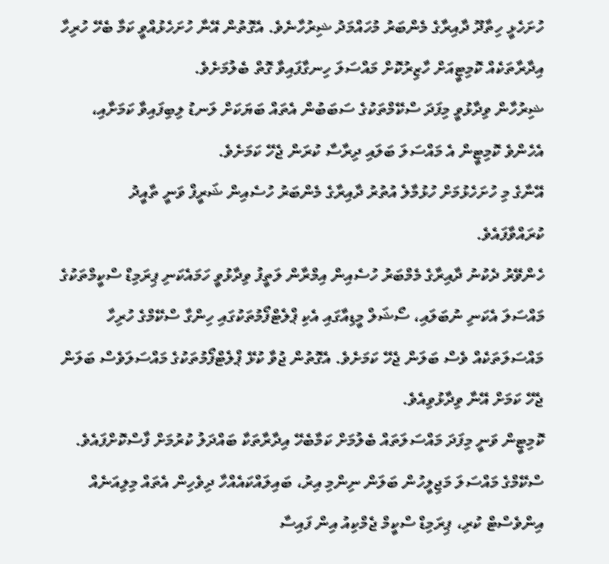ހުށަހެޅީ ހިތާދޫ ދާއިރާގެ މެންބަރު މުހައްމަދު ޝިރުހާނެވެ. އެގޮތުން އޭނާ ހުށަހެޅުއްވީ ކަމާ ބެހޭ ހުރިހާ އިދާރާތަކެއް ކޮމިޓީއަށް ހާޒިރުކޮށް މައްސަލަ ހިނގާފައިވާ ގޮތް ބެލުމަށެވެ.
ޝިރުހާން ވިދާޅުވީ މިފަދަ ސްކޭމްތަކުގެ ސަބަބުން އެތައް ބަޔަކަށް ލަނޑު ލިބިފައިވާ ކަމަށާއި، އެހެންވެ ކޮމިޓީން އެ މައްސަލަ ބަލައި ދިރާސާ ކުރަން ޖެހޭ ކަމަށެވެ.
އޭނާގެ މި ހުށަހެޅުމަށް ހުޅުމާލެ އުތުރު ދާއިރާގެ މެންބަރު ހުސެއިން ޝަރީފް ވަނީ ތާއީދު ކުރައްވާފައެވެ.
ހެންވޭރު ދެކުނު ދާއިރާގެ މެމްބަރު ހުސެއިން އިމްރާން ލަތީފު ވިދާޅުވީ ހަމައެކަނި ޕިރަމިޑް ސްކީމްތަކުގެ މައްސަލަ އެކަނި ނުބަލައި، ސޯޝަލް މީޑިއާގައި އެކި ޕްލެޓްފޯމުތަކުގައި ހިންގާ ސްކޭމްގެ ހުރިހާ މައްސަލަތަކެއް ވެސް ބަލަން ޖެހޭ ކަމަށެވެ. އެގޮތުން ޖުވާ ކުޅޭ ޕްލެޓްފޯމުތަކުގެ މައްސަލަވެސް ބަލަން ޖެހޭ ކަމަށް އޭނާ ވިދާޅުވިއެވެ.
ކޮމިޓީން ވަނީ މިފަދަ މައްސަލަތައް ބެލުމަށް ކަމާބެހޭ އިދާރާތަކާ ބައްދަލު ކުރުމަށް ފާސްކޮށްފައެވެ.
ސްކޭމްގެ މައްސަލަ މަޖިލީހުން ބަލަން ނިންމި އިރު، ބައިލައްކައެއްހާ ދިވެހިން އެތައް މިލިއަނެއް އިންވެސްޓް ކުރި، ޕިރަމިޑް ސްކީމް ޖެމްކިއު އިން ފައިސާ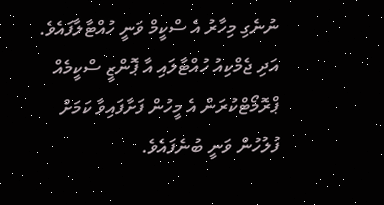ނުނެގި މިހާރު އެ ސްކީމް ވަނީ ހުއްޓާލާފައެވެ. އަދި ޖެމްކިއު ހުއްޓާލައި އާ ޕޮންޒީ ސްކީމެއް ޕްރޮމޯޓްކުރަން އެ މީހުން ފަށާފައިވާ ކަމަށް ފުލުހުން ވަނީ ބުނެފައެވެ.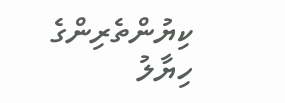ކިޔުންތެރިންގެ ހިޔާލު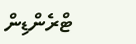ޓްރެންޑިން